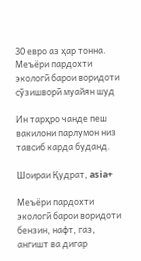30 евро аз ҳар тонна. Меъёри пардохти экологӣ барои воридоти сӯзишворӣ муайян шуд

Ин тарҳро чанде пеш вакилони парлумон низ тавсиб карда буданд.

Шоираи Қудрат, asia+

Меъёри пардохти экологӣ барои воридоти бензин, нафт, газ, ангишт ва дигар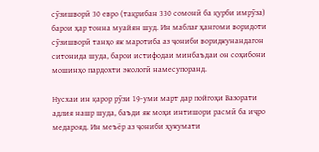сӯзишворӣ 30 евро (тақрибан 330 сомонӣ ба қурби имрӯза) барои ҳар тонна муайян шуд. Ин маблағ ҳангоми воридоти сӯзишворӣ танҳо як маротиба аз ҷониби воридкунандагон ситонида шуда, барои истифодаи минбаъдаи он соҳибони мошинҳо пардохти экологӣ намесупоранд.

Нусхаи ин қарор рӯзи 19-уми март дар пойгоҳи Вазорати адлия нашр шуда, баъди як моҳи интишори расмӣ ба иҷро медарояд. Ин меъёр аз ҷониби ҳукумати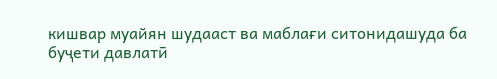кишвар муайян шудааст ва маблағи ситонидашуда ба буҷети давлатӣ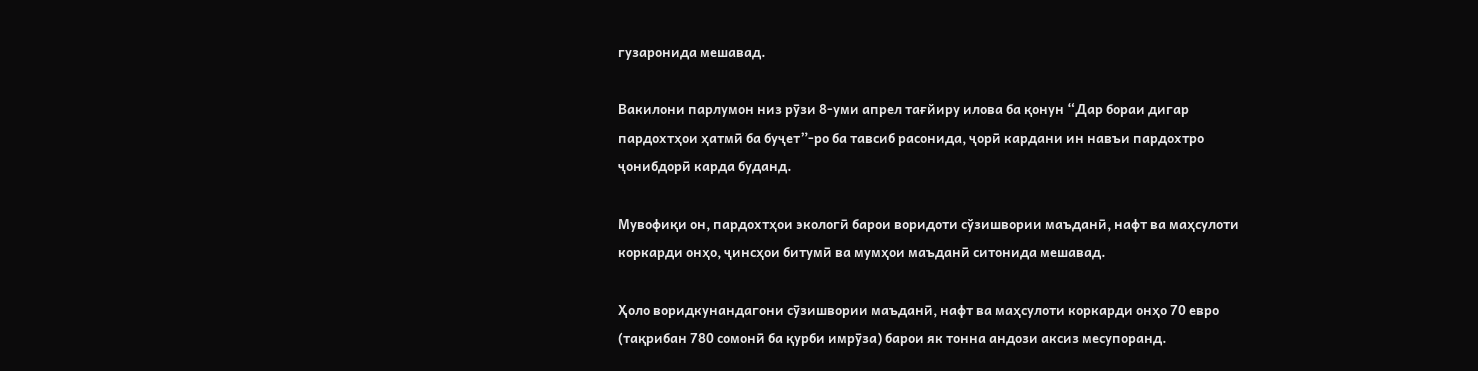гузаронида мешавад.

Вакилони парлумон низ рӯзи 8-уми апрел тағйиру илова ба қонун “Дар бораи дигар пардохтҳои ҳатмӣ ба буҷет”-ро ба тавсиб расонида, ҷорӣ кардани ин навъи пардохтро ҷонибдорӣ карда буданд.

Мувофиқи он, пардохтҳои экологӣ барои воридоти cўзишвории маъданӣ, нафт ва маҳсулоти коркарди онҳо, ҷинсҳои битумӣ ва мумҳои маъданӣ ситонида мешавад.

Ҳоло воридкунандагони сӯзишвории маъданӣ, нафт ва маҳсулоти коркарди онҳо 70 евро (тақрибан 780 сомонӣ ба қурби имрӯза) барои як тонна андози аксиз месупоранд.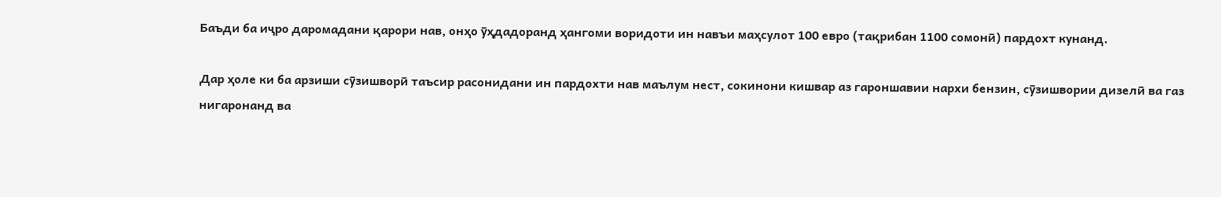Баъди ба иҷро даромадани қарори нав, онҳо ӯҳдадоранд ҳангоми воридоти ин навъи маҳсулот 100 евро (тақрибан 1100 сомонӣ) пардохт кунанд.

Дар ҳоле ки ба арзиши сӯзишворӣ таъсир расонидани ин пардохти нав маълум нест, сокинони кишвар аз гароншавии нархи бензин, сӯзишвории дизелӣ ва газ нигаронанд ва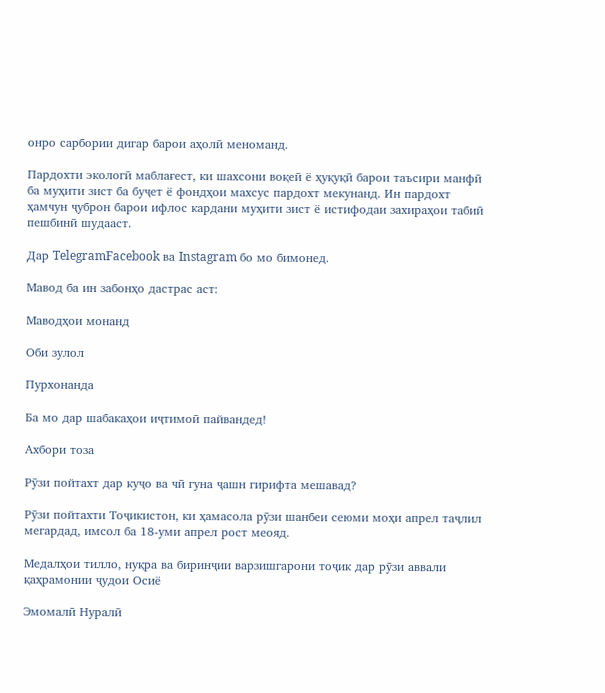онро сарбории дигар барои аҳолӣ меноманд.

Пардохти экологӣ маблағест, ки шахсони воқеӣ ё ҳуқуқӣ барои таъсири манфӣ ба муҳити зист ба буҷет ё фондҳои махсус пардохт мекунанд. Ин пардохт ҳамчун ҷуброн барои ифлос кардани муҳити зист ё истифодаи захираҳои табиӣ пешбинӣ шудааст.

Дар TelegramFacebook ва Instagram бо мо бимонед.

Мавод ба ин забонҳо дастрас аст:

Маводҳои монанд

Оби зулол

Пурхонанда

Ба мо дар шабакаҳои иҷтимоӣ пайвандед!

Ахбори тоза

Рӯзи пойтахт дар куҷо ва чӣ гуна ҷашн гирифта мешавад?

Рӯзи пойтахти Тоҷикистон, ки ҳамасола рӯзи шанбеи сеюми моҳи апрел таҷлил мегардад, имсол ба 18-уми апрел рост меояд.

Медалҳои тилло, нуқра ва биринҷии варзишгарони тоҷик дар рӯзи аввали қаҳрамонии ҷудои Осиё

Эмомалӣ Нуралӣ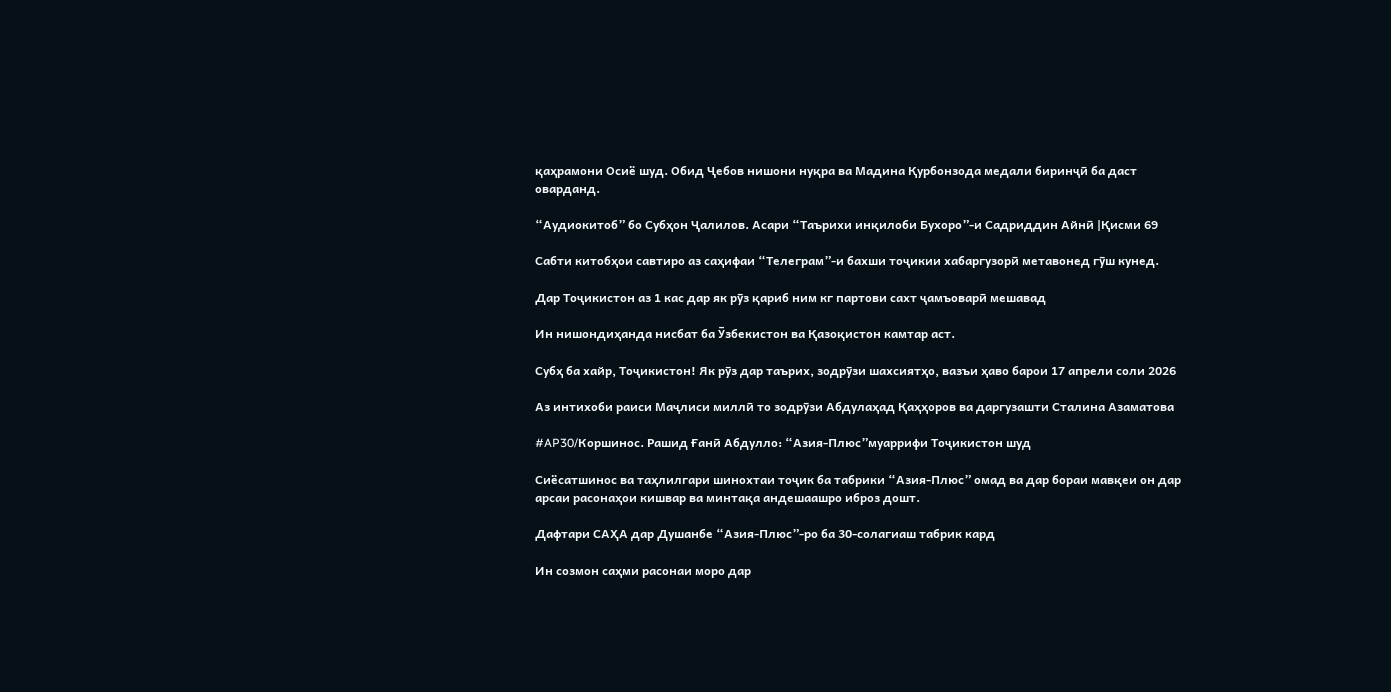қаҳрамони Осиё шуд. Обид Ҷебов нишони нуқра ва Мадина Қурбонзода медали биринҷӣ ба даст оварданд.

“Аудиокитоб” бо Субҳон Ҷалилов. Асари “Таърихи инқилоби Бухоро”-и Садриддин Айнӣ |Қисми 69

Cабти китобҳои савтиро аз саҳифаи “Телеграм”-и бахши тоҷикии хабаргузорӣ метавонед гӯш кунед.

Дар Тоҷикистон аз 1 кас дар як рӯз қариб ним кг партови сахт ҷамъоварӣ мешавад

Ин нишондиҳанда нисбат ба Ӯзбекистон ва Қазоқистон камтар аст.

Субҳ ба хайр, Тоҷикистон! Як рӯз дар таърих, зодрӯзи шахсиятҳо, вазъи ҳаво барои 17 апрели соли 2026

Аз интихоби раиси Маҷлиси миллӣ то зодрӯзи Абдулаҳад Қаҳҳоров ва даргузашти Сталина Азаматова

#AP30/Коршинос. Рашид Ғанӣ Абдулло: “Азия-Плюс”муаррифи Тоҷикистон шуд

Сиёсатшинос ва таҳлилгари шинохтаи тоҷик ба табрики “Азия-Плюс” омад ва дар бораи мавқеи он дар арсаи расонаҳои кишвар ва минтақа андешаашро иброз дошт.

Дафтари САҲА дар Душанбе “Азия-Плюс”-ро ба 30-солагиаш табрик кард

Ин созмон саҳми расонаи моро дар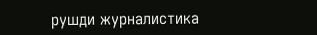рушди журналистика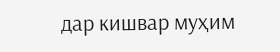дар кишвар муҳим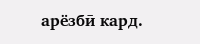арёзбӣ кард.